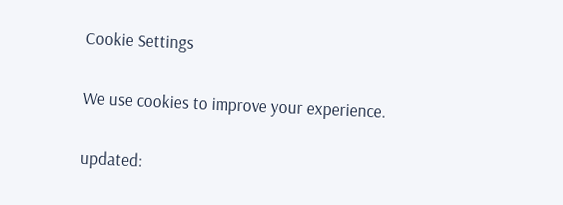Cookie Settings

We use cookies to improve your experience.

updated: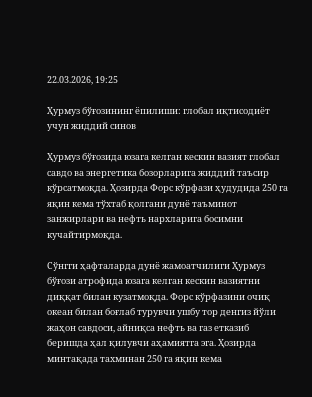22.03.2026, 19:25

Ҳурмуз бўғозининг ёпилиши: глобал иқтисодиёт учун жиддий синов

Ҳурмуз бўғозида юзага келган кескин вазият глобал савдо ва энергетика бозорларига жиддий таъсир кўрсатмоқда. Ҳозирда Форс кўрфази ҳудудида 250 га яқин кема тўхтаб қолгани дунё таъминот занжирлари ва нефть нархларига босимни кучайтирмоқда.

Сўнгги ҳафталарда дунё жамоатчилиги Ҳурмуз бўғози атрофида юзага келган кескин вазиятни диққат билан кузатмоқда. Форс кўрфазини очиқ океан билан боғлаб турувчи ушбу тор денгиз йўли жаҳон савдоси, айниқса нефть ва газ етказиб беришда ҳал қилувчи аҳамиятга эга. Ҳозирда минтақада тахминан 250 га яқин кема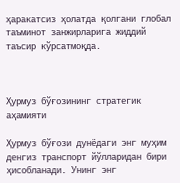ҳаракатсиз ҳолатда қолгани глобал таъминот занжирларига жиддий таъсир кўрсатмоқда.



Ҳурмуз бўғозининг стратегик аҳамияти

Ҳурмуз бўғози дунёдаги энг муҳим денгиз транспорт йўлларидан бири ҳисобланади. Унинг энг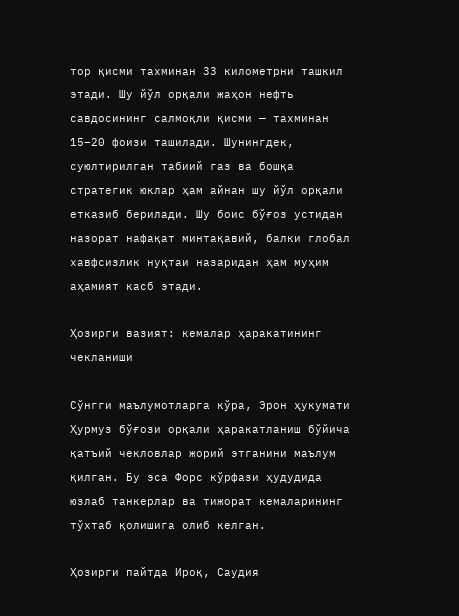тор қисми тахминан 33 километрни ташкил этади. Шу йўл орқали жаҳон нефть савдосининг салмоқли қисми — тахминан 15–20 фоизи ташилади. Шунингдек, суюлтирилган табиий газ ва бошқа стратегик юклар ҳам айнан шу йўл орқали етказиб берилади. Шу боис бўғоз устидан назорат нафақат минтақавий, балки глобал хавфсизлик нуқтаи назаридан ҳам муҳим аҳамият касб этади.

Ҳозирги вазият: кемалар ҳаракатининг чекланиши

Сўнгги маълумотларга кўра, Эрон ҳукумати Ҳурмуз бўғози орқали ҳаракатланиш бўйича қатъий чекловлар жорий этганини маълум қилган. Бу эса Форс кўрфази ҳудудида юзлаб танкерлар ва тижорат кемаларининг тўхтаб қолишига олиб келган.

Ҳозирги пайтда Ироқ, Саудия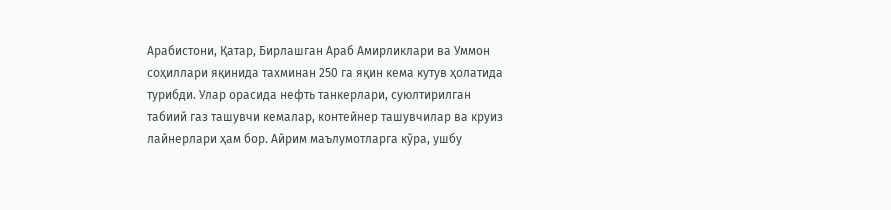Арабистони, Қатар, Бирлашган Араб Амирликлари ва Уммон соҳиллари яқинида тахминан 250 га яқин кема кутув ҳолатида турибди. Улар орасида нефть танкерлари, суюлтирилган табиий газ ташувчи кемалар, контейнер ташувчилар ва круиз лайнерлари ҳам бор. Айрим маълумотларга кўра, ушбу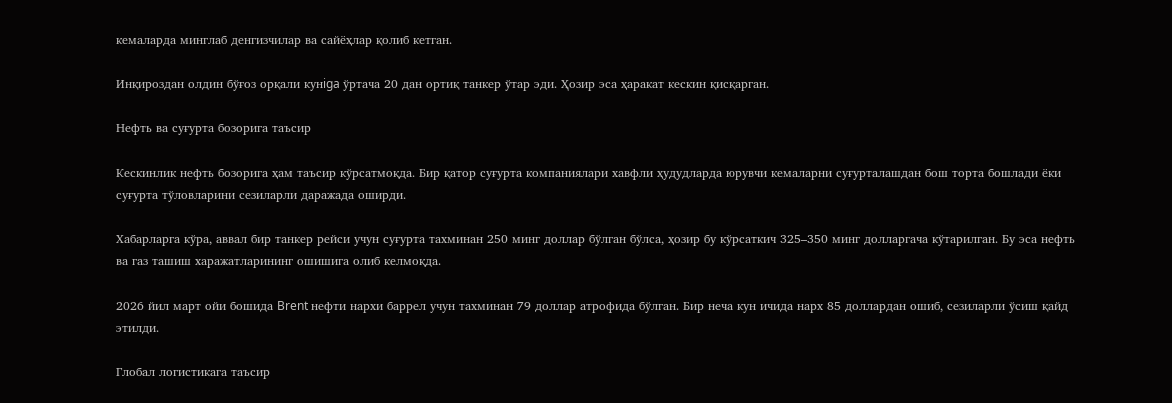кемаларда минглаб денгизчилар ва сайёҳлар қолиб кетган.

Инқироздан олдин бўғоз орқали кунiga ўртача 20 дан ортиқ танкер ўтар эди. Ҳозир эса ҳаракат кескин қисқарган.

Нефть ва суғурта бозорига таъсир

Кескинлик нефть бозорига ҳам таъсир кўрсатмоқда. Бир қатор суғурта компаниялари хавфли ҳудудларда юрувчи кемаларни суғурталашдан бош торта бошлади ёки суғурта тўловларини сезиларли даражада оширди.

Хабарларга кўра, аввал бир танкер рейси учун суғурта тахминан 250 минг доллар бўлган бўлса, ҳозир бу кўрсаткич 325–350 минг долларгача кўтарилган. Бу эса нефть ва газ ташиш харажатларининг ошишига олиб келмоқда.

2026 йил март ойи бошида Brent нефти нархи баррел учун тахминан 79 доллар атрофида бўлган. Бир неча кун ичида нарх 85 доллардан ошиб, сезиларли ўсиш қайд этилди.

Глобал логистикага таъсир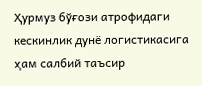Ҳурмуз бўғози атрофидаги кескинлик дунё логистикасига ҳам салбий таъсир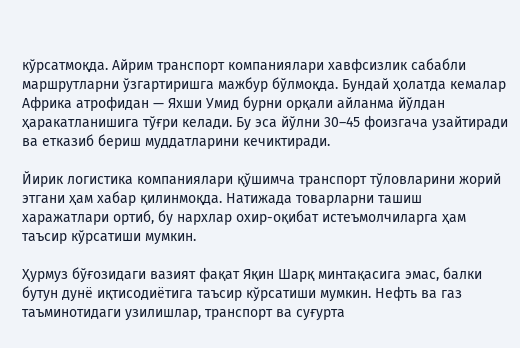кўрсатмоқда. Айрим транспорт компаниялари хавфсизлик сабабли маршрутларни ўзгартиришга мажбур бўлмоқда. Бундай ҳолатда кемалар Африка атрофидан — Яхши Умид бурни орқали айланма йўлдан ҳаракатланишига тўғри келади. Бу эса йўлни 30–45 фоизгача узайтиради ва етказиб бериш муддатларини кечиктиради.

Йирик логистика компаниялари қўшимча транспорт тўловларини жорий этгани ҳам хабар қилинмоқда. Натижада товарларни ташиш харажатлари ортиб, бу нархлар охир-оқибат истеъмолчиларга ҳам таъсир кўрсатиши мумкин.

Ҳурмуз бўғозидаги вазият фақат Яқин Шарқ минтақасига эмас, балки бутун дунё иқтисодиётига таъсир кўрсатиши мумкин. Нефть ва газ таъминотидаги узилишлар, транспорт ва суғурта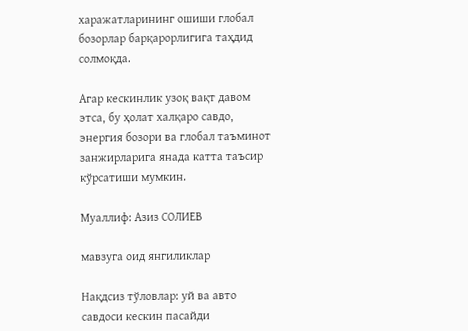харажатларининг ошиши глобал бозорлар барқарорлигига таҳдид солмоқда.

Агар кескинлик узоқ вақт давом этса, бу ҳолат халқаро савдо, энергия бозори ва глобал таъминот занжирларига янада катта таъсир кўрсатиши мумкин.

Муаллиф: Азиз СОЛИЕВ

мавзуга оид янгиликлар

Нақдсиз тўловлар: уй ва авто савдоси кескин пасайди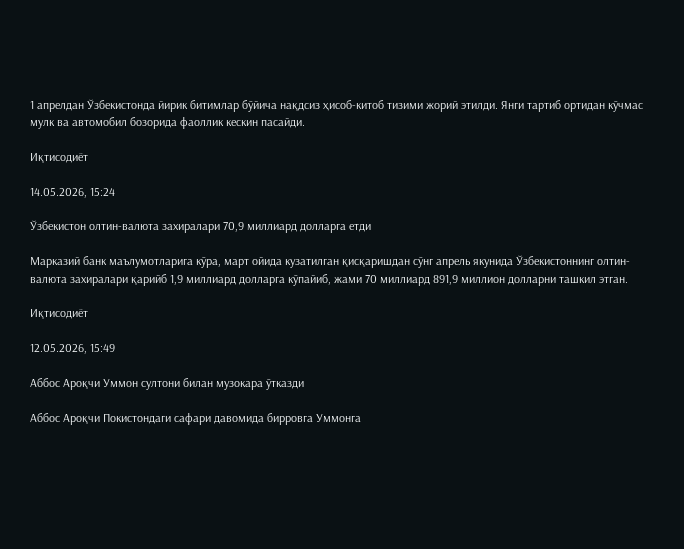1 апрелдан Ўзбекистонда йирик битимлар бўйича нақдсиз ҳисоб-китоб тизими жорий этилди. Янги тартиб ортидан кўчмас мулк ва автомобил бозорида фаоллик кескин пасайди.

Иқтисодиёт

14.05.2026, 15:24

Ўзбекистон олтин-валюта захиралари 70,9 миллиард долларга етди

Марказий банк маълумотларига кўра, март ойида кузатилган қисқаришдан сўнг апрель якунида Ўзбекистоннинг олтин-валюта захиралари қарийб 1,9 миллиард долларга кўпайиб, жами 70 миллиард 891,9 миллион долларни ташкил этган.

Иқтисодиёт

12.05.2026, 15:49

Аббос Ароқчи Уммон султони билан музокара ўтказди

Аббос Ароқчи Покистондаги сафари давомида бирровга Уммонга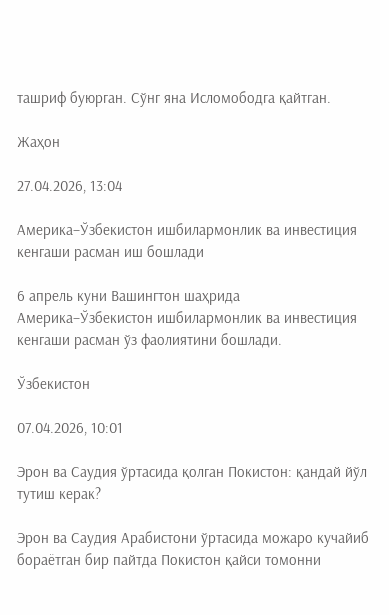ташриф буюрган. Сўнг яна Исломободга қайтган.

Жаҳон

27.04.2026, 13:04

Америка–Ўзбекистон ишбилармонлик ва инвестиция кенгаши расман иш бошлади

6 апрель куни Вашингтон шаҳрида Америка–Ўзбекистон ишбилармонлик ва инвестиция кенгаши расман ўз фаолиятини бошлади.

Ўзбекистон

07.04.2026, 10:01

Эрон ва Саудия ўртасида қолган Покистон: қандай йўл тутиш керак?

Эрон ва Саудия Арабистони ўртасида можаро кучайиб бораётган бир пайтда Покистон қайси томонни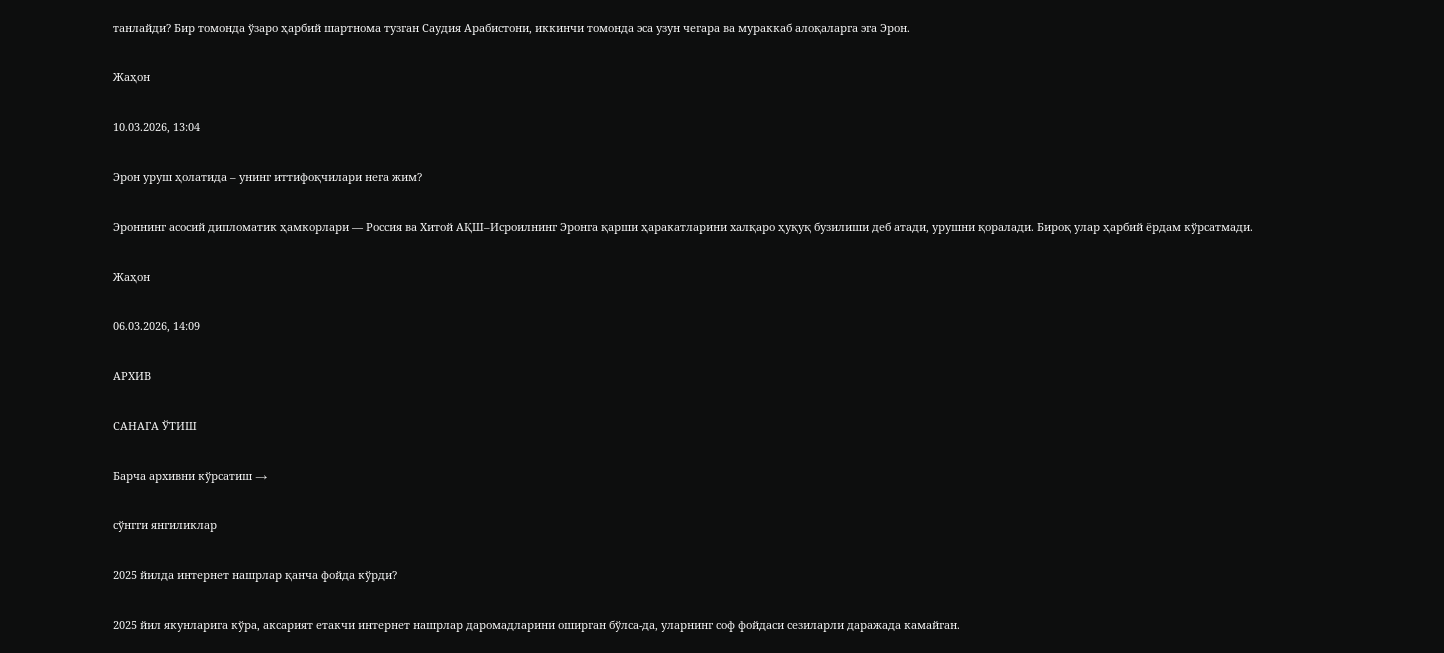танлайди? Бир томонда ўзаро ҳарбий шартнома тузган Саудия Арабистони, иккинчи томонда эса узун чегара ва мураккаб алоқаларга эга Эрон.

Жаҳон

10.03.2026, 13:04

Эрон уруш ҳолатида – унинг иттифоқчилари нега жим?

Эроннинг асосий дипломатик ҳамкорлари — Россия ва Хитой АҚШ–Исроилнинг Эронга қарши ҳаракатларини халқаро ҳуқуқ бузилиши деб атади, урушни қоралади. Бироқ улар ҳарбий ёрдам кўрсатмади.

Жаҳон

06.03.2026, 14:09

АРХИВ

САНАГА ЎТИШ

Барча архивни кўрсатиш →

сўнгги янгиликлар

2025 йилда интернет нашрлар қанча фойда кўрди?

2025 йил якунларига кўра, аксарият етакчи интернет нашрлар даромадларини оширган бўлса-да, уларнинг соф фойдаси сезиларли даражада камайган.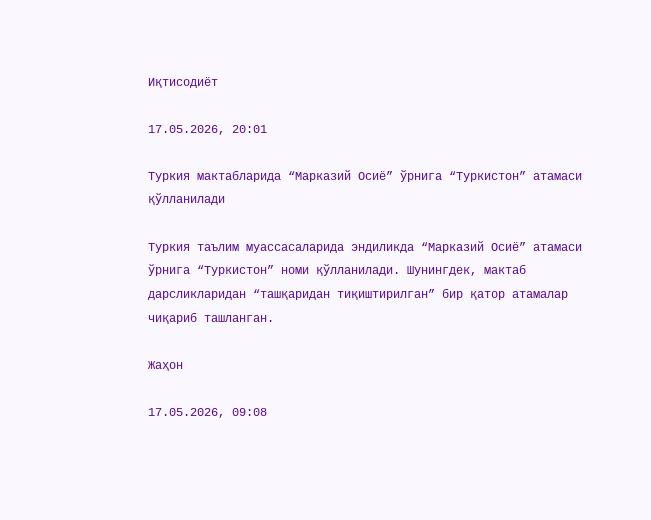Иқтисодиёт

17.05.2026, 20:01

Туркия мактабларида “Марказий Осиё” ўрнига “Туркистон” атамаси қўлланилади

Туркия таълим муассасаларида эндиликда “Марказий Осиё” атамаси ўрнига “Туркистон” номи қўлланилади. Шунингдек, мактаб дарсликларидан “ташқаридан тиқиштирилган” бир қатор атамалар чиқариб ташланган.

Жаҳон

17.05.2026, 09:08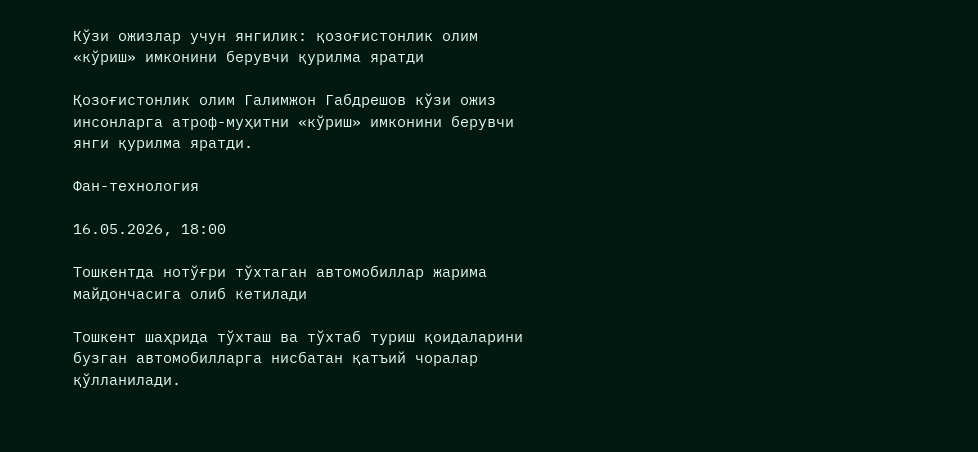Кўзи ожизлар учун янгилик: қозоғистонлик олим «кўриш» имконини берувчи қурилма яратди

Қозоғистонлик олим Галимжон Габдрешов кўзи ожиз инсонларга атроф-муҳитни «кўриш» имконини берувчи янги қурилма яратди.

Фан-технология

16.05.2026, 18:00

Тошкентда нотўғри тўхтаган автомобиллар жарима майдончасига олиб кетилади

Тошкент шаҳрида тўхташ ва тўхтаб туриш қоидаларини бузган автомобилларга нисбатан қатъий чоралар қўлланилади.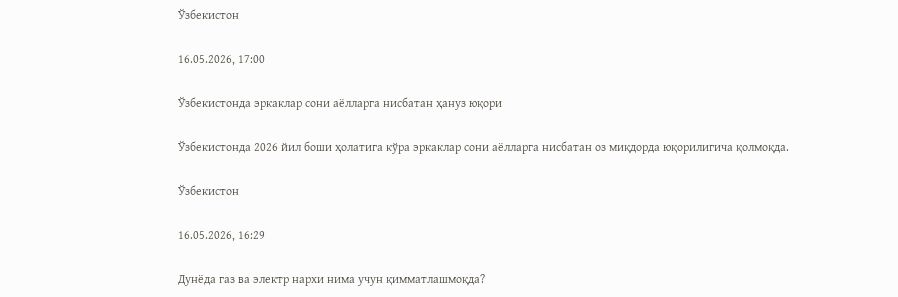Ўзбекистон

16.05.2026, 17:00

Ўзбекистонда эркаклар сони аёлларга нисбатан ҳануз юқори

Ўзбекистонда 2026 йил боши ҳолатига кўра эркаклар сони аёлларга нисбатан оз миқдорда юқорилигича қолмоқда.

Ўзбекистон

16.05.2026, 16:29

Дунёда газ ва электр нархи нима учун қимматлашмоқда?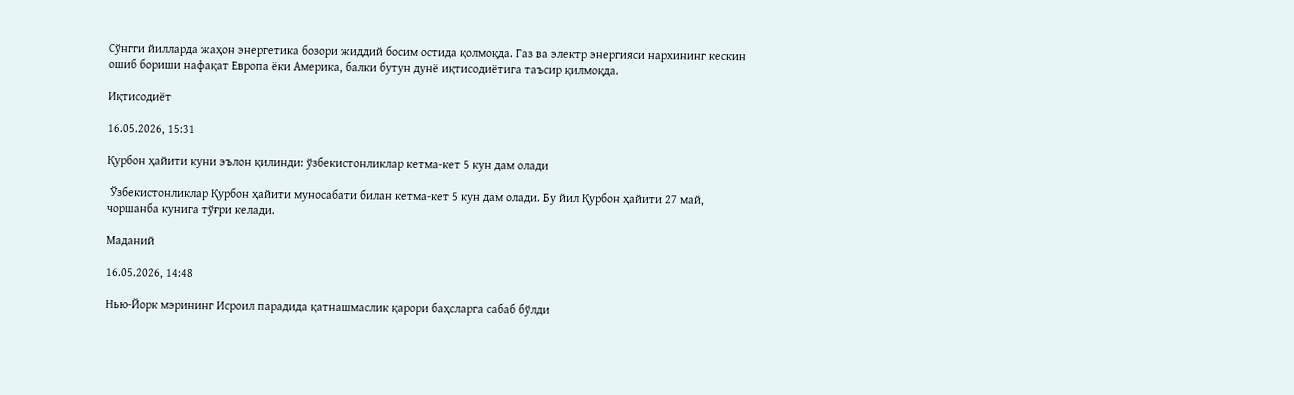Сўнгги йилларда жаҳон энергетика бозори жиддий босим остида қолмоқда. Газ ва электр энергияси нархининг кескин ошиб бориши нафақат Европа ёки Америка, балки бутун дунё иқтисодиётига таъсир қилмоқда.

Иқтисодиёт

16.05.2026, 15:31

Қурбон ҳайити куни эълон қилинди: ўзбекистонликлар кетма-кет 5 кун дам олади

 Ўзбекистонликлар Қурбон ҳайити муносабати билан кетма-кет 5 кун дам олади. Бу йил Қурбон ҳайити 27 май, чоршанба кунига тўғри келади.

Маданий

16.05.2026, 14:48

Нью-Йорк мэрининг Исроил парадида қатнашмаслик қарори баҳсларга сабаб бўлди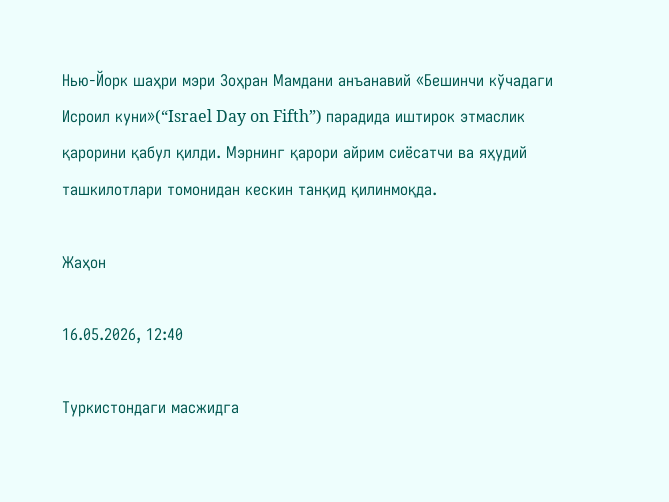Нью-Йорк шаҳри мэри Зоҳран Мамдани анъанавий «Бешинчи кўчадаги Исроил куни»(“Israel Day on Fifth”) парадида иштирок этмаслик қарорини қабул қилди. Мэрнинг қарори айрим сиёсатчи ва яҳудий ташкилотлари томонидан кескин танқид қилинмоқда.

Жаҳон

16.05.2026, 12:40

Туркистондаги масжидга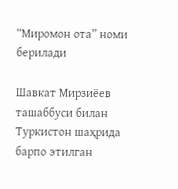“Миромон ота” номи берилади

Шавкат Мирзиёев ташаббуси билан Туркистон шаҳрида барпо этилган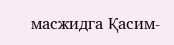масжидга Қасим-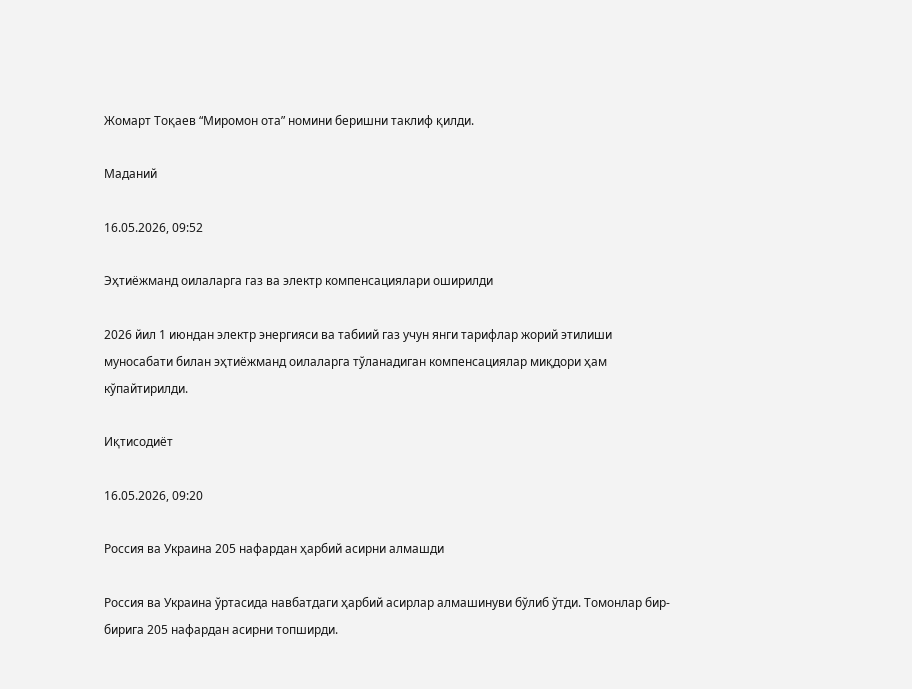Жомарт Тоқаев “Миромон ота” номини беришни таклиф қилди.

Маданий

16.05.2026, 09:52

Эҳтиёжманд оилаларга газ ва электр компенсациялари оширилди

2026 йил 1 июндан электр энергияси ва табиий газ учун янги тарифлар жорий этилиши муносабати билан эҳтиёжманд оилаларга тўланадиган компенсациялар миқдори ҳам кўпайтирилди.

Иқтисодиёт

16.05.2026, 09:20

Россия ва Украина 205 нафардан ҳарбий асирни алмашди

Россия ва Украина ўртасида навбатдаги ҳарбий асирлар алмашинуви бўлиб ўтди. Томонлар бир-бирига 205 нафардан асирни топширди.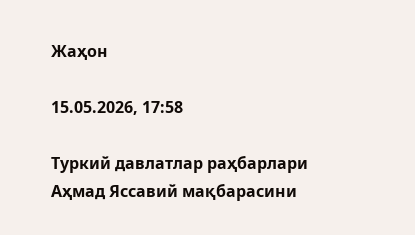Жаҳон

15.05.2026, 17:58

Туркий давлатлар раҳбарлари Аҳмад Яссавий мақбарасини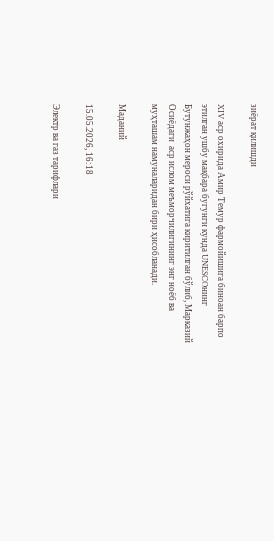зиёрат қилишди

XIV аср охирида Амир Темур фармойишига биноан барпо этилган ушбу мақбара бугунги кунда UNESCOнинг Бутунжаҳон мероси рўйхатига киритилган бўлиб, Марказий Осиёдаги  аср ислом меъморчилигининг энг ноёб ва муҳташам намуналаридан бири ҳисобланади.

Маданий

15.05.2026, 16:18

Электр ва газ тарифлари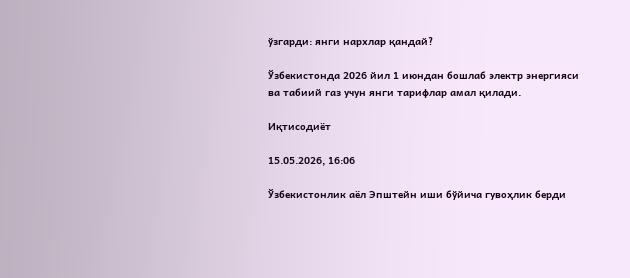ўзгарди: янги нархлар қандай?

Ўзбекистонда 2026 йил 1 июндан бошлаб электр энергияси ва табиий газ учун янги тарифлар амал қилади.

Иқтисодиёт

15.05.2026, 16:06

Ўзбекистонлик аёл Эпштейн иши бўйича гувоҳлик берди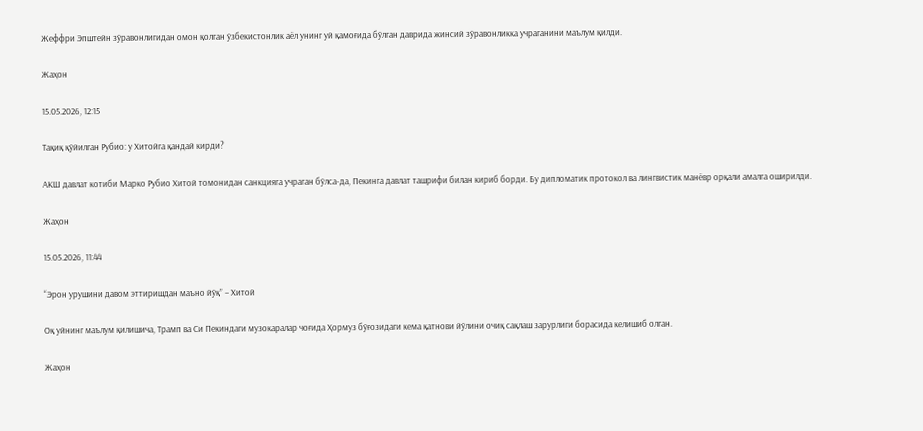Жеффри Эпштейн зўравонлигидан омон қолган ўзбекистонлик аёл унинг уй қамоғида бўлган даврида жинсий зўравонликка учраганини маълум қилди.

Жаҳон

15.05.2026, 12:15

Тақиқ қўйилган Рубио: у Хитойга қандай кирди?

АКШ давлат котиби Марко Рубио Хитой томонидан санкцияга учраган бўлса-да, Пекинга давлат ташрифи билан кириб борди. Бу дипломатик протокол ва лингвистик манёвр орқали амалга оширилди.

Жаҳон

15.05.2026, 11:44

“Эрон урушини давом эттиришдан маъно йўқ” – Хитой

Оқ уйнинг маълум қилишича, Трамп ва Си Пекиндаги музокаралар чоғида Ҳормуз бўғозидаги кема қатнови йўлини очиқ сақлаш зарурлиги борасида келишиб олган.

Жаҳон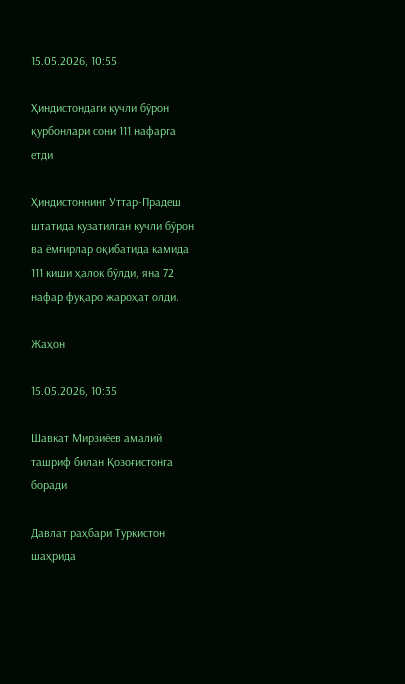15.05.2026, 10:55

Ҳиндистондаги кучли бўрон қурбонлари сони 111 нафарга етди

Ҳиндистоннинг Уттар-Прадеш штатида кузатилган кучли бўрон ва ёмғирлар оқибатида камида 111 киши ҳалок бўлди, яна 72 нафар фуқаро жароҳат олди.

Жаҳон

15.05.2026, 10:35

Шавкат Мирзиёев амалий ташриф билан Қозоғистонга боради

Давлат раҳбари Туркистон шаҳрида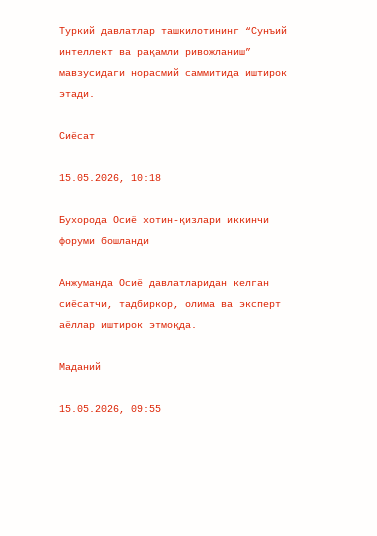Туркий давлатлар ташкилотининг “Сунъий интеллект ва рақамли ривожланиш” мавзусидаги норасмий саммитида иштирок этади.

Сиёсат

15.05.2026, 10:18

Бухорода Осиё хотин-қизлари иккинчи форуми бошланди

Анжуманда Осиё давлатларидан келган сиёсатчи, тадбиркор, олима ва эксперт аёллар иштирок этмоқда.

Маданий

15.05.2026, 09:55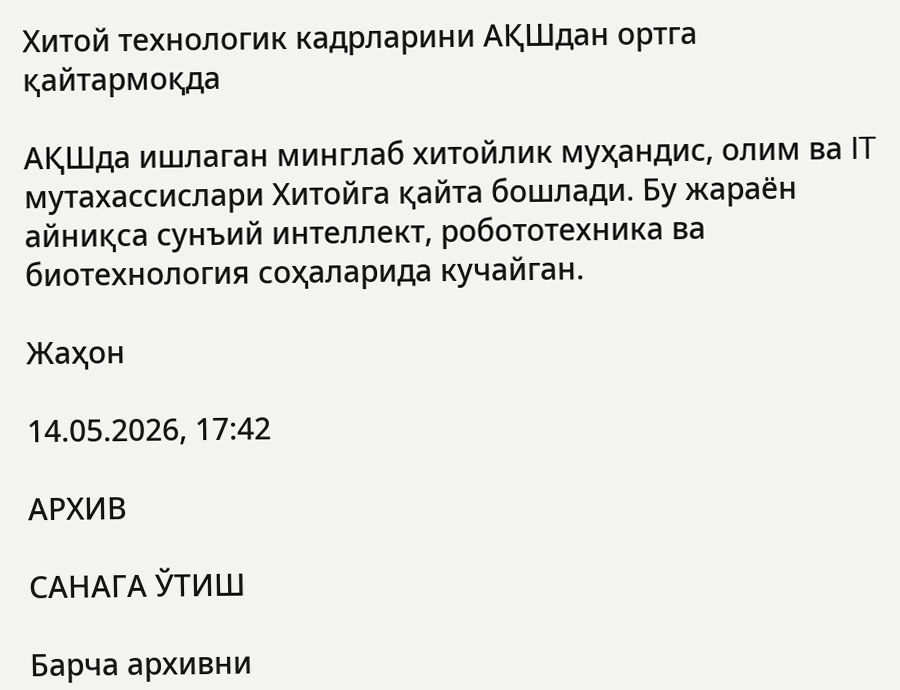Хитой технологик кадрларини АҚШдан ортга қайтармоқда

АҚШда ишлаган минглаб хитойлик муҳандис, олим ва IT мутахассислари Хитойга қайта бошлади. Бу жараён айниқса сунъий интеллект, робототехника ва биотехнология соҳаларида кучайган.

Жаҳон

14.05.2026, 17:42

АРХИВ

САНАГА ЎТИШ

Барча архивни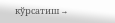кўрсатиш →